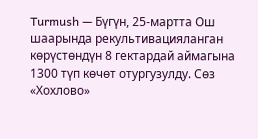Turmush — Бүгүн, 25-мартта Ош шаарында рекультивацияланган көрүстөндүн 8 гектардай аймагына 1300 түп көчөт отургузулду. Сөз «Хохлово»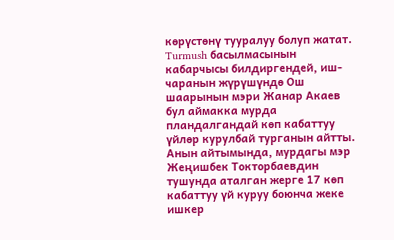көрүстөнү тууралуу болуп жатат.
Turmush басылмасынын кабарчысы билдиргендей, иш-чаранын жүрүшүндө Ош шаарынын мэри Жанар Акаев бул аймакка мурда пландалгандай көп кабаттуу үйлөр курулбай турганын айтты. Анын айтымында, мурдагы мэр Жеңишбек Токторбаевдин тушунда аталган жерге 17 көп кабаттуу үй куруу боюнча жеке ишкер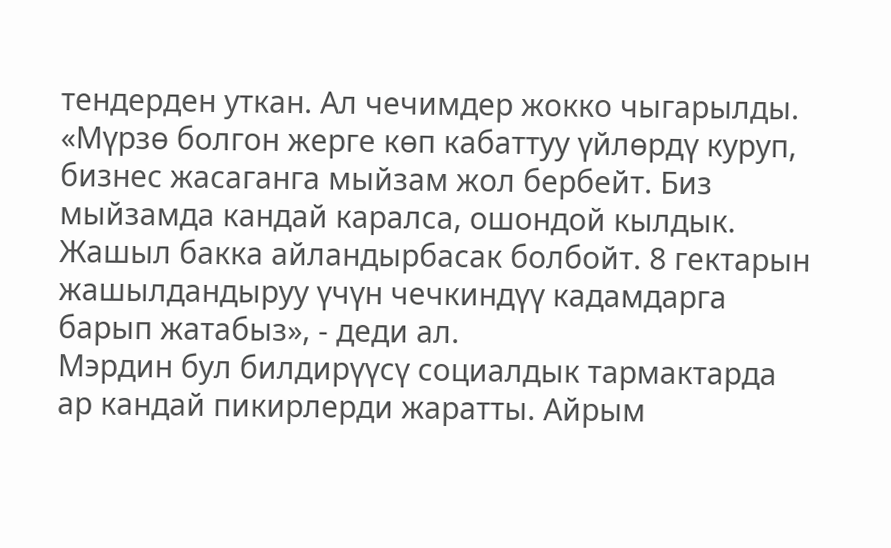тендерден уткан. Ал чечимдер жокко чыгарылды.
«Мүрзө болгон жерге көп кабаттуу үйлөрдү куруп, бизнес жасаганга мыйзам жол бербейт. Биз мыйзамда кандай каралса, ошондой кылдык. Жашыл бакка айландырбасак болбойт. 8 гектарын жашылдандыруу үчүн чечкиндүү кадамдарга барып жатабыз», - деди ал.
Мэрдин бул билдирүүсү социалдык тармактарда ар кандай пикирлерди жаратты. Айрым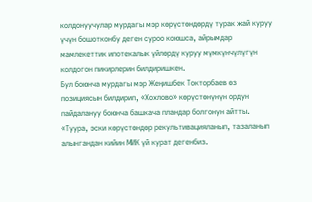колдонуучулар мурдагы мэр көрүстөндөрдү турак жай куруу үчүн бошотконбу деген суроо коюшса, айрымдар мамлекеттик ипотекалык үйлөрдү куруу мүмкүнчүлүгүн колдогон пикирлерин билдиришкен.
Бул боюнча мурдагы мэр Жеңишбек Токторбаев өз позициясын билдирип, «Хохлово» көрүстөнүнүн ордун пайдалануу боюнча башкача пландар болгонун айтты.
«Туура, эски көрүстөндөр рекультивацияланып, тазаланып алынгандан кийин МИК үй курат дегенбиз.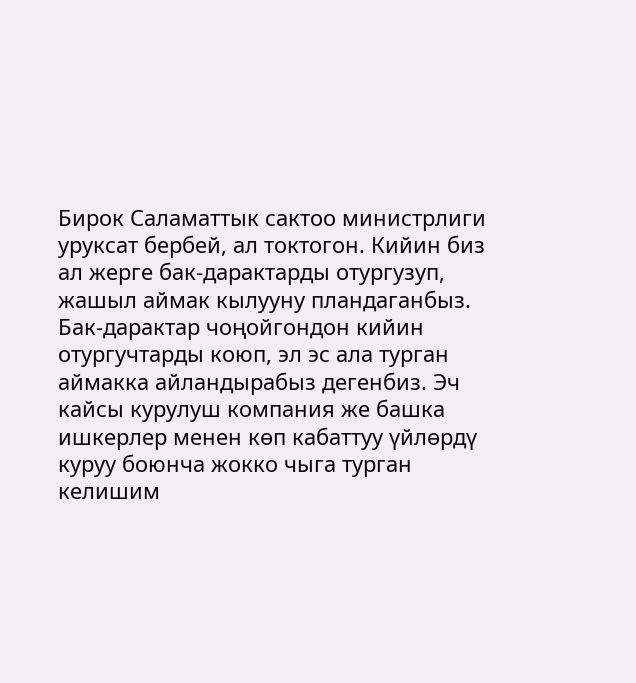Бирок Саламаттык сактоо министрлиги уруксат бербей, ал токтогон. Кийин биз ал жерге бак-дарактарды отургузуп, жашыл аймак кылууну пландаганбыз. Бак-дарактар чоңойгондон кийин отургучтарды коюп, эл эс ала турган аймакка айландырабыз дегенбиз. Эч кайсы курулуш компания же башка ишкерлер менен көп кабаттуу үйлөрдү куруу боюнча жокко чыга турган келишим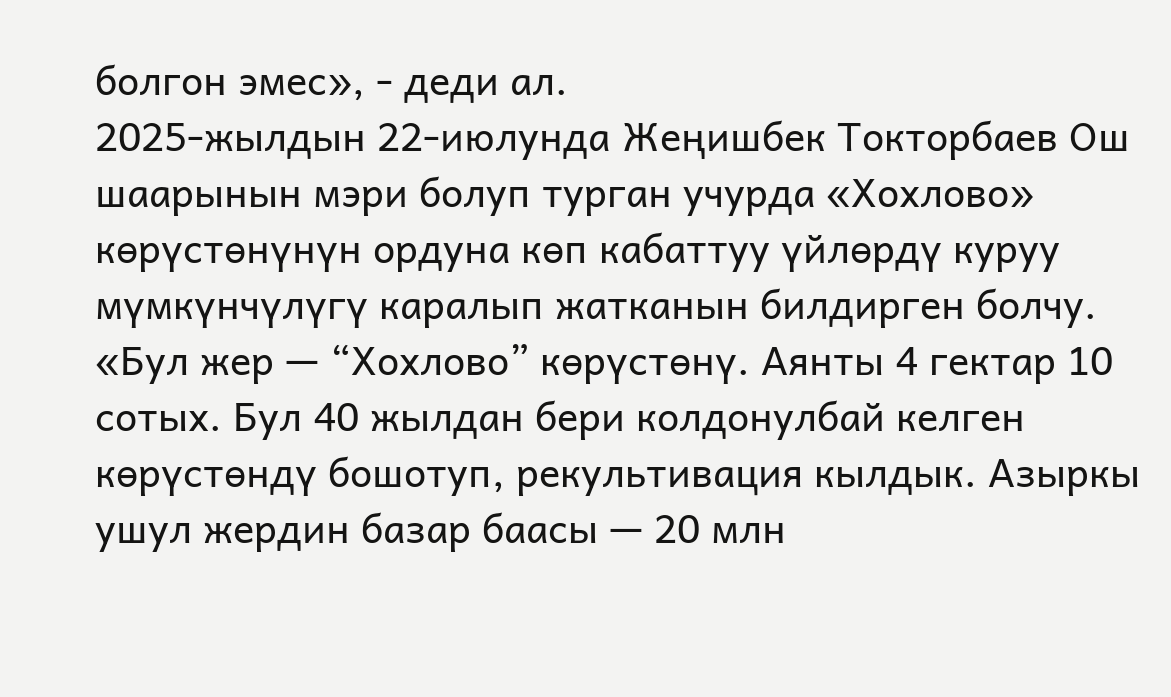болгон эмес», - деди ал.
2025-жылдын 22-июлунда Жеңишбек Токторбаев Ош шаарынын мэри болуп турган учурда «Хохлово» көрүстөнүнүн ордуна көп кабаттуу үйлөрдү куруу мүмкүнчүлүгү каралып жатканын билдирген болчу.
«Бул жер — “Хохлово” көрүстөнү. Аянты 4 гектар 10 сотых. Бул 40 жылдан бери колдонулбай келген көрүстөндү бошотуп, рекультивация кылдык. Азыркы ушул жердин базар баасы — 20 млн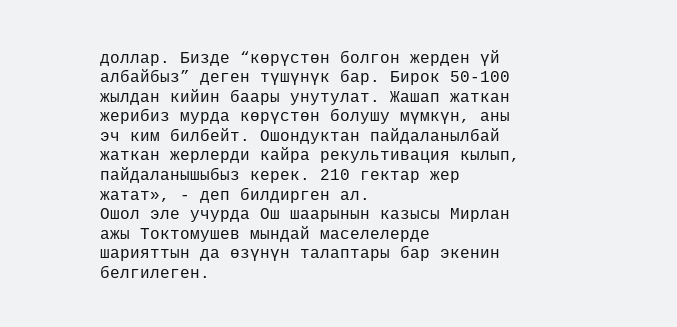доллар. Бизде “көрүстөн болгон жерден үй албайбыз” деген түшүнүк бар. Бирок 50-100 жылдан кийин баары унутулат. Жашап жаткан жерибиз мурда көрүстөн болушу мүмкүн, аны эч ким билбейт. Ошондуктан пайдаланылбай жаткан жерлерди кайра рекультивация кылып, пайдаланышыбыз керек. 210 гектар жер жатат», - деп билдирген ал.
Ошол эле учурда Ош шаарынын казысы Мирлан ажы Токтомушев мындай маселелерде шарияттын да өзүнүн талаптары бар экенин белгилеген.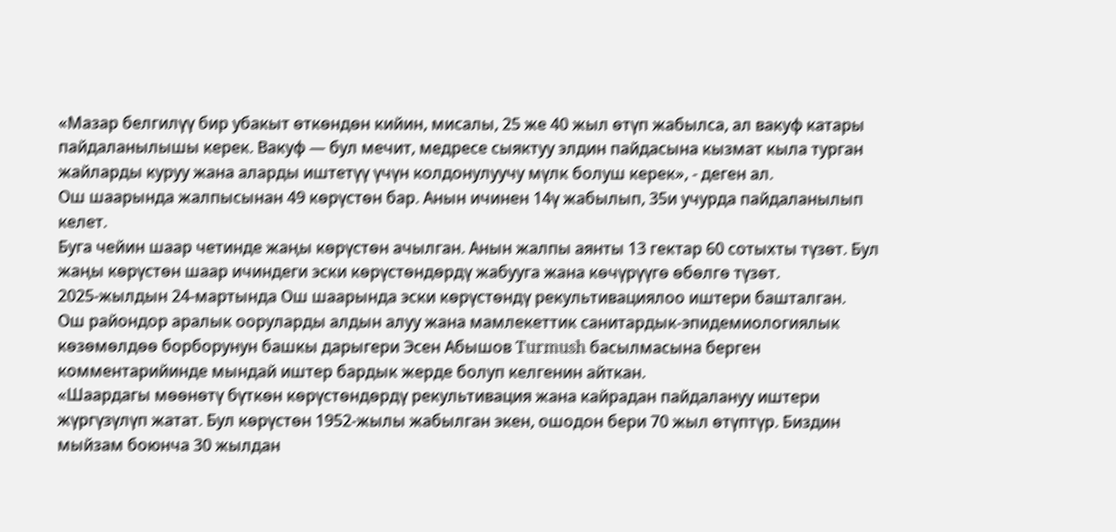«Мазар белгилүү бир убакыт өткөндөн кийин, мисалы, 25 же 40 жыл өтүп жабылса, ал вакуф катары пайдаланылышы керек. Вакуф — бул мечит, медресе сыяктуу элдин пайдасына кызмат кыла турган жайларды куруу жана аларды иштетүү үчүн колдонулуучу мүлк болуш керек», - деген ал.
Ош шаарында жалпысынан 49 көрүстөн бар. Анын ичинен 14ү жабылып, 35и учурда пайдаланылып келет.
Буга чейин шаар четинде жаңы көрүстөн ачылган. Анын жалпы аянты 13 гектар 60 сотыхты түзөт. Бул жаңы көрүстөн шаар ичиндеги эски көрүстөндөрдү жабууга жана көчүрүүгө өбөлгө түзөт.
2025-жылдын 24-мартында Ош шаарында эски көрүстөндү рекультивациялоо иштери башталган.
Ош райондор аралык ооруларды алдын алуу жана мамлекеттик санитардык-эпидемиологиялык көзөмөлдөө борборунун башкы дарыгери Эсен Абышов Turmush басылмасына берген комментарийинде мындай иштер бардык жерде болуп келгенин айткан.
«Шаардагы мөөнөтү бүткөн көрүстөндөрдү рекультивация жана кайрадан пайдалануу иштери жүргүзүлүп жатат. Бул көрүстөн 1952-жылы жабылган экен, ошодон бери 70 жыл өтүптүр. Биздин мыйзам боюнча 30 жылдан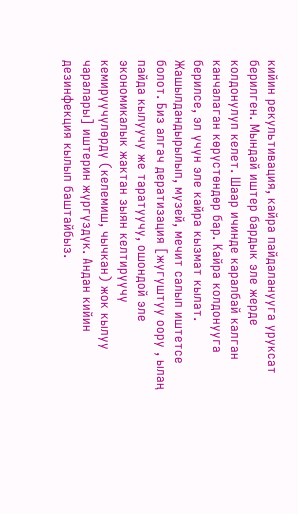кийин рекультивация, кайра пайдаланууга уруксат берилген. Мындай иштер бардык эле жерде колдонулуп келет. Шаар ичинде каралбай калган канчалаган көрүстөндөр бар. Кайра колдонууга берилсе, эл үчүн эле кайра кызмат кылат. Жашылдандырылып, музей, мечит салып иштетсе болот. Биз алгач дератизация [жугуштуу оору , ылаң пайда кылуучу же таратуучу, ошондой эле экономикалык жактан зыян келтирүүчү кемирүүчүлөрдү (келемиш, чычкан) жок кылуу чаралары] иштерин жүргүздүк. Андан кийин дезинфекция кылып баштайбыз.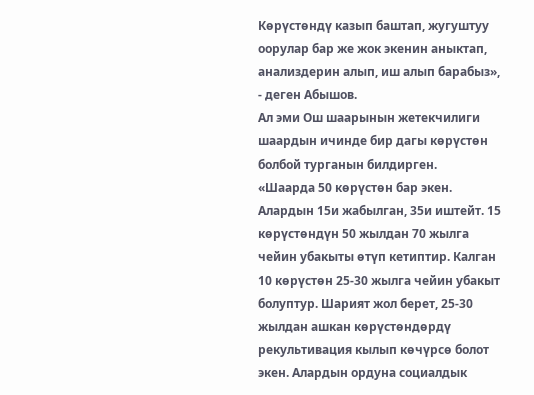Көрүстөндү казып баштап, жугуштуу оорулар бар же жок экенин аныктап, анализдерин алып, иш алып барабыз», - деген Абышов.
Ал эми Ош шаарынын жетекчилиги шаардын ичинде бир дагы көрүстөн болбой турганын билдирген.
«Шаарда 50 көрүстөн бар экен. Алардын 15и жабылган, 35и иштейт. 15 көрүстөндүн 50 жылдан 70 жылга чейин убакыты өтүп кетиптир. Калган 10 көрүстөн 25-30 жылга чейин убакыт болуптур. Шарият жол берет, 25-30 жылдан ашкан көрүстөндөрдү рекультивация кылып көчүрсө болот экен. Алардын ордуна социалдык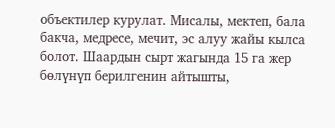объектилер курулат. Мисалы, мектеп, бала бакча, медресе, мечит, эс алуу жайы кылса болот. Шаардын сырт жагында 15 га жер бөлүнүп берилгенин айтышты,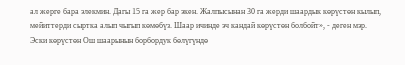ал жерге бара элекмин. Дагы 15 га жер бар экен. Жалпысынан 30 га жерди шаардык көрүстөн кылып, мейиттерди сыртка алып чыгып көмөбүз. Шаар ичинде эч кандай көрүстөн болбойт», - деген мэр.
Эски көрүстөн Ош шаарынын борбордук бөлүгүндө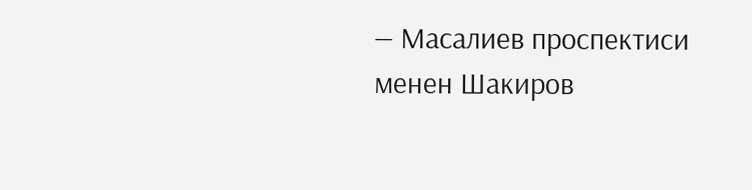— Масалиев проспектиси менен Шакиров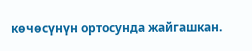көчөсүнүн ортосунда жайгашкан.